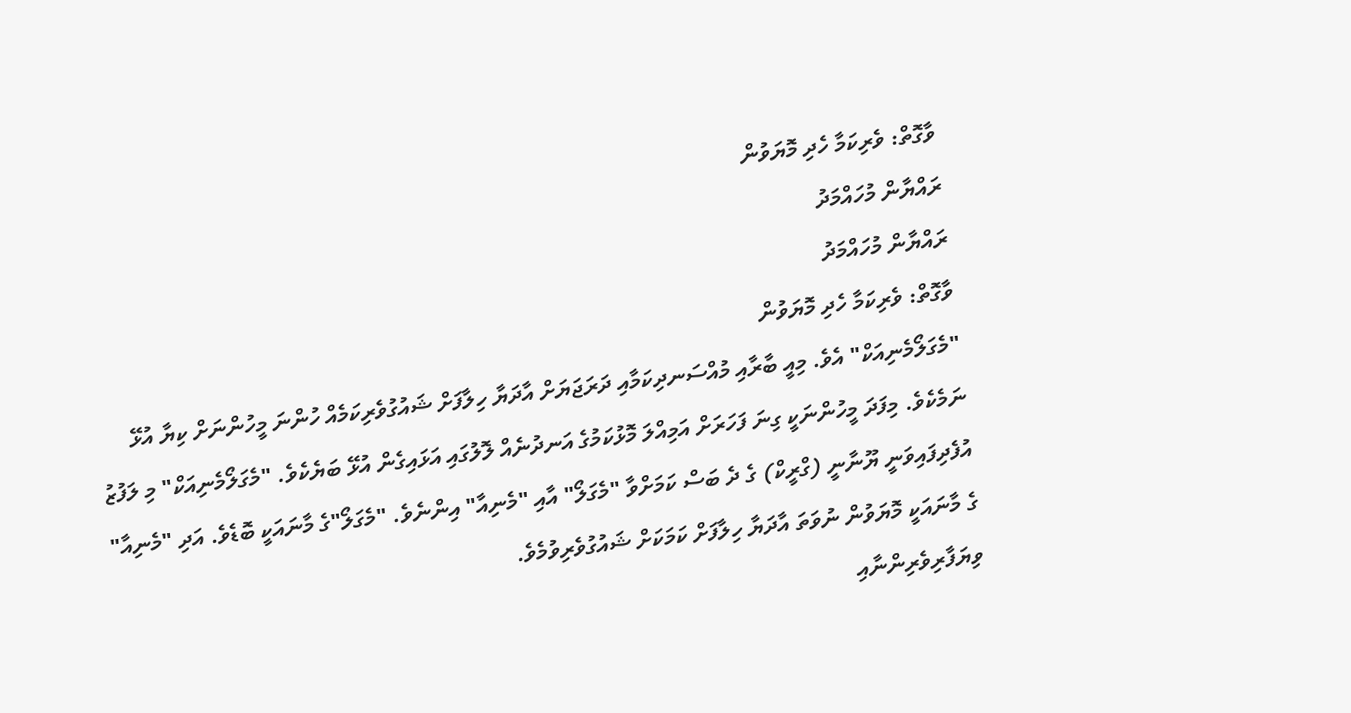ވާގޮތް: ވެރިކަމާ ހެދި މޮޔަވުން
ރައްޔާން މުހައްމަދު
ރައްޔާން މުހައްމަދު
ވާގޮތް: ވެރިކަމާ ހެދި މޮޔަވުން
"މެގަލޯމެނިއަކް" އެވެ. މިއީ ބާރާއި މުއްސަނދިކަމާއި ދަރަޖަޔަށް އާދަޔާ ހިލާފަށް ޝައުގުވެރިކަމެއް ހުންނަ މީހުންނަށް ކިޔާ އުޅޭ ނަމެކެވެ. މިފަދަ މީހުންނަކީ ގިނަ ފަހަރަށް އަމިއްލަ މޮޅުކަމުގެ އަނދުނެއް ލޮލުގައި އަޅައިގެން އުޅޭ ބަޔެކެވެ. "މެގަލޯމެނިއަކް" މި ލަފުޒު އުފެދިފައިވަނީ ޔޫނާނީ (ގްރީކް) ގެ ދެ ބަސް ކަމަށްވާ "މެގަލޯ" އާއި "މެނިއާ" އިންނެވެ. "މެގަލޯ"ގެ މާނައަކީ ބޮޑެވެ. އަދި "މެނިއާ" ގެ މާނައަކީ މޮޔަވުން ނުވަތަ އާދަޔާ ހިލާފަށް ކަމަކަށް ޝައުގުވެރިވުމެވެ.
ވިޔަފާރިވެރިންނާއި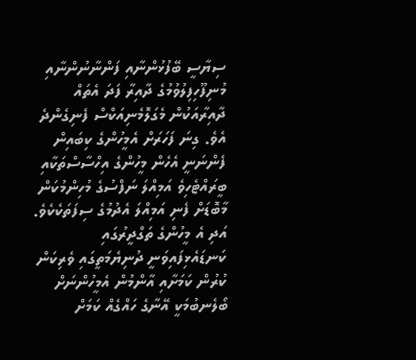ސިޔާސީ ބޭފުޅުންނާއި ފަންނާނުންނާއި މުނިފޫހިފިލުވުމުގެ ދާއިރާ ފަދަ އެތައް ދާއިރާއަކުން މެގަލޮމެނިއަކްސް ފެނިގެންދެ އެވެ. ގިނަ ފަހަރަށް އެމީހުންގެ ކިބައިން ފެންނަނީ އެހެން މީހުންގެ އިހްސާސްތަކާއި ބީރައްޓެހިވެ އަމިއްލަ ނަފްސުގެ މުހިންމުކަން މާބޮޑަށް ފެނި އަމިއްލަ އެދުމުގެ ސިފަތަކެކެވެ. އަދި އެ މީހުންގެ ތަގްދީރުގައި ކަނޑައެޅިފައިވަނީ ދުނިޔެމަތީގައި ވެރިކަން ކުރުން ކަމަށާއި އާންމުން އެމީހުންނަށް ބޯލެނބުމަކީ އޭނާގެ ހައްގެއް ކަމަށް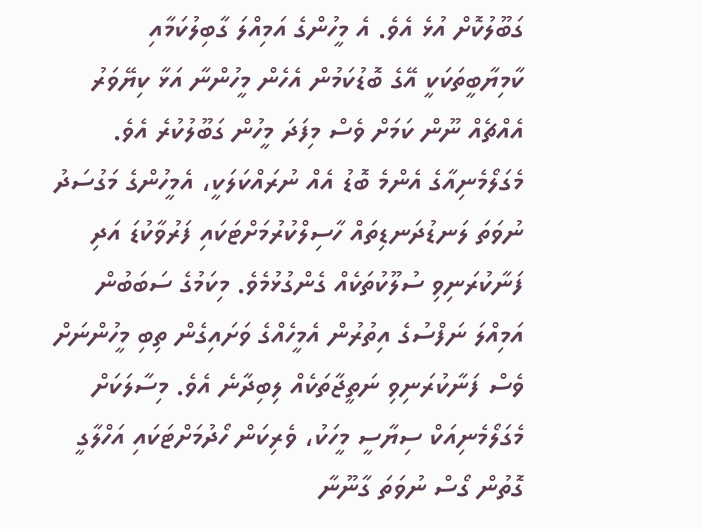ގަބޫލުކޮށް އުޅެ އެވެ. އެ މީހުންގެ އަމިއްލަ ގާބިލުކަމާއި ކާމިޔާބީތަކަކީ އޭގެ ބޮޑުކަމުން އެހެން މީހުންނާ އަޅާ ކިޔޭވަރު އެއްޗެއް ނޫން ކަމަށް ވެސް މިފަދަ މީހުން ގަބޫލުކުރެ އެވެ.
މެގަލޯމެނިއާގެ އެންމެ ބޮޑު އެއް ނުރައްކަލަކީ، އެމީހުންގެ މަގުސަދު ނުވަތަ ލަނޑުދަނޑިތައް ހާސިލްކުރުމަށްޓަކައި ފަރުވާކުޑަ އަދި ފަނާކުރަނިވި ސުލޫކުތަކެއް ގެންގުޅުމެވެ. މިކަމުގެ ސަބަބުން އަމިއްލަ ނަފްސުގެ އިތުރުން އެމީހެއްގެ ވަށައިގެން ތިބި މީހުންނަށް ވެސް ފަނާކުރަނިވި ނަތީޖާތަކެއް ލިބިދާނެ އެވެ. މިސާލަކަށް މެގަލޯމެނިއަކް ސިޔާސީ މީހަކު، ވެރިކަން ހޯދުމަށްޓަކައި އަހްލާގީ ގޮތުން ގޯސް ނުވަތަ ގާނޫނާ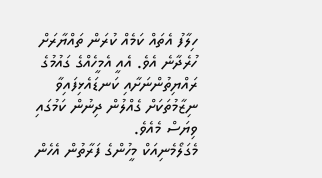ހިލާފު އެތައް ކަމެއް ކުރަން ތައްޔާރަށް ހުރެދާނެ އެވެ. އެއީ އެމީހެއްގެ ގައުމުގެ ރައްޔިތުންނަށާއި ކަނޑައެޅިފައިވާ ނިޒާމުތަކަށް ގެއްލުން ދިނުން ކަމުގައި ވިޔަސް މެއެވެ.
މެގަލޯމެނިއަކް މީހުންގެ ފަރާތުން އެހެން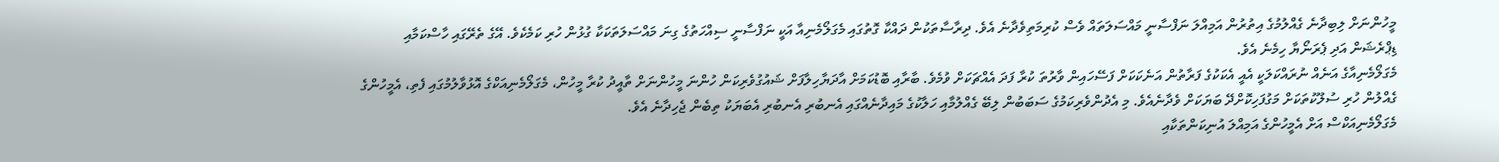މީހުންނަށް ލިބިދާނެ ގެއްލުމުގެ އިތުރުން އަމިއްލަ ނަފްސާނީ މައްސަލަތައް ވެސް ކުރިމަތިވެދާނެ އެވެ. ދިރާސާތަކުން ދައްކާ ގޮތުގައި މެގަލޯމެނިއާ އަކީ ނަފްސާނީ ސިއްހަތުގެ ގިނަ މައްސަލަތަކަކާ ގުޅުން ހުރި ކަމެކެވެ. އޭގެ ތެރޭގައި ހާސްކަމާއި ޑިޕްރެޝަން އަދި ޕެރަނޯޔާ ހިމެނެ އެވެ.
މެގަލޯމެނިއާގެ އަނެއް ނުރައްކަލަކީ އެއީ އެކަކުގެ ފަރާތުން އަނެކަކަށް ފަސޭހައިން ވާރުތަ ކުރާ ފަދަ އެއްޗަކަށް ވުމެވެ. ބާރާއި ބޮޑުކަމަށް އާދަޔާހިލާފަށް ޝައުގުވެރިކަން ހުންނަ މީހުންނަށް ތާއީދު ކުރާ މީހުން، މެގަލޯމެނިއަކްގެ އޮޅުވާލުމުގައި ފެތި، އެމީހުންގެ ގެއްލުން ހުރި ސުލޫކުތަކަށް މަގުފަހިކޮށްދޭ ބަޔަކަށް ވެދާނެއެވެ. މި އެދުންވެރިކަމުގެ ސަބަބުން ލިބޭ ގެއްލުމާއި ހަލާކުގެ މައިދާނެއްގައި އެނބުރި އެނބުރި އެބަޔަކު ތިބެން ޖެހިދާނެ އެވެ.
މެގަލޯމެނިއަކްސް އަށް އެމީހުންގެ އަމިއްލަ އުނިކަންތަކާއި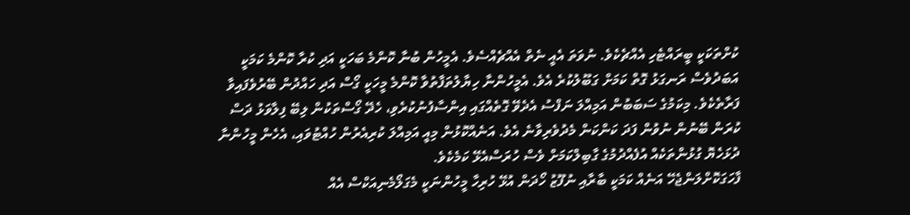ކުށްތަކަކީ ބީރައްޓެހި އެއްޗެކެވެ. ނުވަތަ އެއީ ނެތް އެއްޗެއްސެވެ. އެމީހުން ބުނާ ކޮންމެ ބަހަކީ އަދި ކުރާ ކޮންމެ ކަމަކީ އަބަދުވެސް ރަނގަޅު ގޮތް ކަމަށް ގަބޫލުކުރެ އެވެ. އެމީހުންނާ ހިޔާލުތަފާތުވާ ކޮންމެ މީހަކީ ގޯސް އަދި ހައްދުން ބޭރުވެފައިވާ ފަރާތެކެވެ. މިކަމުގެ ސަބަބުން އަމިއްލަ ނަފްސު އެދެވޭ ގޮތެއްގައި އިންސާފުނުކުރެވި، ހެދޭ ގޯސްތަކުން ލިބޭ ފިލާވަޅު ދަސް ކުރަން ބޭނުން ނުވުން ފަދަ ކަންކަން މެދުވެރިވާނެ އެވެ. އަނެއްކޮޅުން މިއީ އަމިއްލަ ކުރިއެރުން ހުއްޓުވައި، އެހެން މީހުންނާ ދުޅަހެޔޮ ގުޅުންތަކެއް އުފެއްދުމުގެ ގާބިލްކަމަށް ވެސް ހުރަސްއެޅޭ ކަމެކެވެ.
ފާހަގަކޮށްލަންޖެހޭ އަނެއް ކަމަކީ ބާރާއި ނުފޫޒު ހޯދަން އުޅޭ ހުރިހާ މީހުންނަކީ މެގަލޯމެނިއަކްސް އެއް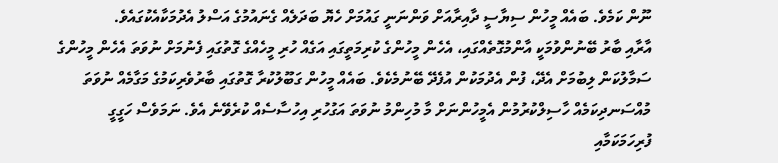ނޫން ކަމެވެ. ބައެއް މީހުން ސިޔާސީ ދާއިރާއަށް ވަންނަނީ ގައުމަށް ހެޔޮ ބަދަލެއް ގެނައުމުގެ އަސްލު އެދުމަކާއެކުގައެވެ.
އާރާއި ބާރު ބޭނުންވުމަކީ އާންމުގޮތެއްގައި، އެހެން މީހުންގެ ކުރިމަތީގައި އަގެއް ހުރި މީހެއްގެ ގޮތުގައި ފެނުމަށް ނުވަތަ އެހެން މީހުންގެ ސަމާލުކަން ލިބުމަށް އެދޭ، ފުން އެދުމަކުން އުފެދޭ ބޭނުމެކެވެ. ބައެއް މީހުން ގަބޫލުކުރާ ގޮތުގައި ބާރުވެރިކަމުގެ މަގާމެއް ނުވަތަ މުއްސަނދިކަމެއް ހާސިލްކުރުމުން އެމީހުންނަށް މާ މުހިންމު ނުވަތަ އަގުހުރި އިހުސާސެއް ކުރެވޭނެ އެވެ. ނަމަވެސް ހަގީގީ ފުރިހަމަކަމާއި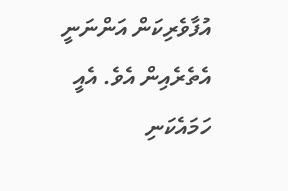އުފާވެރިކަން އަންނަނީ އެތެރެއިން އެވެ. އެއީ ހަމައެކަނި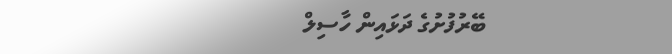ބޭރުފުށުގެ ދަޅައިން ހާސިލް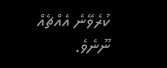ކުރެވޭނެ އެއްޗެއް ނޫނެވެ.